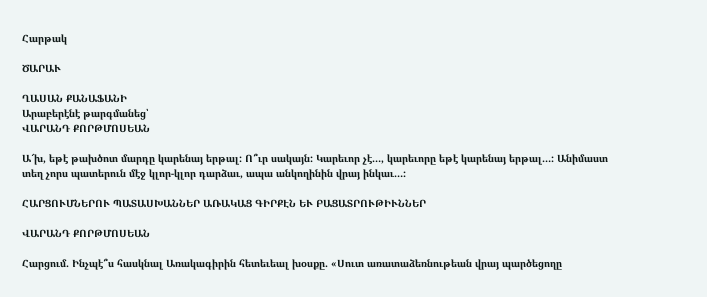Հարթակ

ԾԱՐԱՒ

ՂԱՍԱՆ ՔԱՆԱՖԱՆԻ
Արաբերէնէ թարգմանեց՝
ՎԱՐԱՆԴ ՔՈՐԹՄՈՍԵԱՆ

Ա՜խ, եթէ թախծոտ մարդը կարենայ երթալ: Ո՞ւր սակայն: Կարեւոր չէ…, կարեւորը եթէ կարենայ երթալ…: Անիմաստ տեղ չորս պատերուն մէջ կլոր-կլոր դարձաւ, ապա անկողինին վրայ ինկաւ…:

ՀԱՐՑՈՒՄՆԵՐՈՒ ՊԱՏԱՍԽԱՆՆԵՐ ԱՌԱԿԱՑ ԳԻՐՔԷՆ ԵՒ ԲԱՑԱՏՐՈՒԹԻՒՆՆԵՐ

ՎԱՐԱՆԴ ՔՈՐԹՄՈՍԵԱՆ

Հարցում. Ինչպէ՞ս հասկնալ Առակագիրին հետեւեալ խօսքը. «Սուտ առատաձեռնութեան վրայ պարծեցողը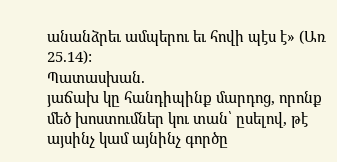անանձրեւ ամպերու եւ հովի պէս է» (Առ 25.14):
Պատասխան.
յաճախ կը հանդիպինք մարդոց, որոնք մեծ խոստումներ կու տան՝ ըսելով, թէ այսինչ կամ այնինչ գործը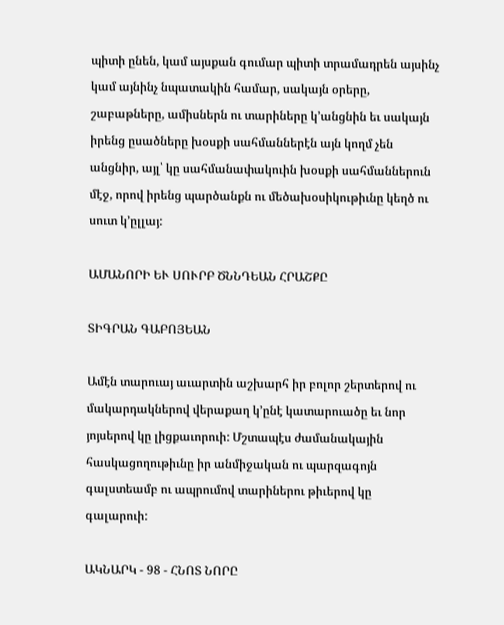պիտի ընեն, կամ այսքան գումար պիտի տրամադրեն այսինչ կամ այնինչ նպատակին համար, սակայն օրերը, շաբաթները, ամիսներն ու տարիները կ՚անցնին եւ սակայն իրենց ըսածները խօսքի սահմաններէն այն կողմ չեն անցնիր, այլ՝ կը սահմանափակուին խօսքի սահմաններուն մէջ, որով իրենց պարծանքն ու մեծախօսիկութիւնը կեղծ ու սուտ կ՚ըլլայ:

ԱՄԱՆՈՐԻ ԵՒ ՍՈՒՐԲ ԾՆՆԴԵԱՆ ՀՐԱՇՔԸ

ՏԻԳՐԱՆ ԳԱԲՈՅԵԱՆ

Ամէն տարուայ աւարտին աշխարհ իր բոլոր շերտերով ու մակարդակներով վերաքաղ կ՚ընէ կատարուածը եւ նոր յոյսերով կը լիցքաւորուի: Մշտապէս ժամանակային հասկացողութիւնը իր անմիջական ու պարզագոյն գալստեամբ ու ապրումով տարիներու թիւերով կը գալարուի:

ԱԿՆԱՐԿ - 98 - ՀՆՈՏ ՆՈՐԸ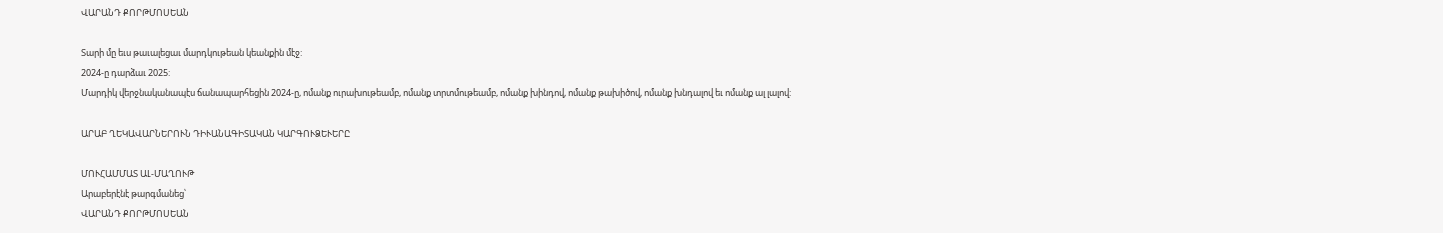ՎԱՐԱՆԴ ՔՈՐԹՄՈՍԵԱՆ

Տարի մը եւս թաւալեցաւ մարդկութեան կեանքին մէջ:
2024-ը դարձաւ 2025:
Մարդիկ վերջնականապէս ճանապարհեցին 2024-ը, ոմանք ուրախութեամբ, ոմանք տրտմութեամբ, ոմանք խինդով, ոմանք թախիծով, ոմանք խնդալով եւ ոմանք ալ լալով:

ԱՐԱԲ ՂԵԿԱՎԱՐՆԵՐՈՒՆ ԴԻՒԱՆԱԳԻՏԱԿԱՆ ԿԱՐԳՈՒՁԵՒԵՐԸ

ՄՈՒՀԱՄՄԱՏ ԱԼ-ՄԱՂՈՒԹ
Արաբերէնէ թարգմանեց՝
ՎԱՐԱՆԴ ՔՈՐԹՄՈՍԵԱՆ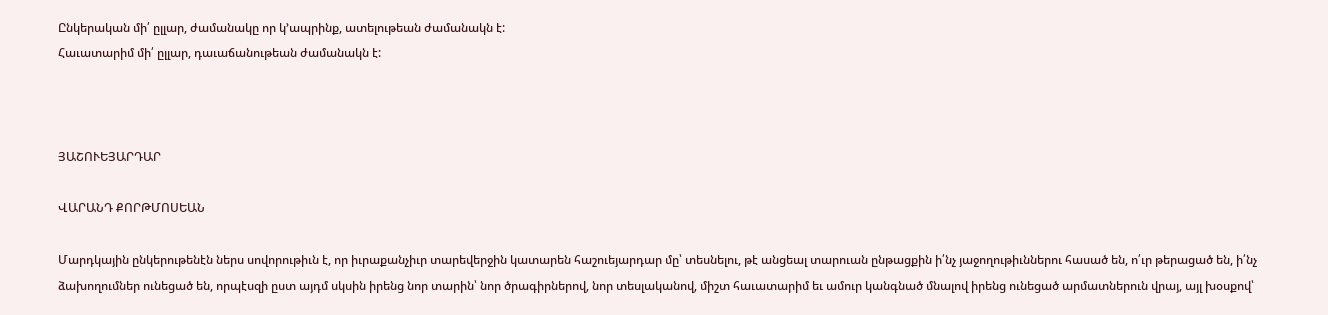Ընկերական մի՛ ըլլար, ժամանակը որ կ՚ապրինք, ատելութեան ժամանակն է:
Հաւատարիմ մի՛ ըլլար, դաւաճանութեան ժամանակն է:



ՅԱՇՈՒԵՅԱՐԴԱՐ

ՎԱՐԱՆԴ ՔՈՐԹՄՈՍԵԱՆ

Մարդկային ընկերութենէն ներս սովորութիւն է, որ իւրաքանչիւր տարեվերջին կատարեն հաշուեյարդար մը՝ տեսնելու, թէ անցեալ տարուան ընթացքին ի՛նչ յաջողութիւններու հասած են, ո՛ւր թերացած են, ի՛նչ ձախողումներ ունեցած են, որպէսզի ըստ այդմ սկսին իրենց նոր տարին՝ նոր ծրագիրներով, նոր տեսլականով, միշտ հաւատարիմ եւ ամուր կանգնած մնալով իրենց ունեցած արմատներուն վրայ, այլ խօսքով՝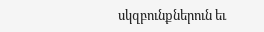սկզբունքներուն եւ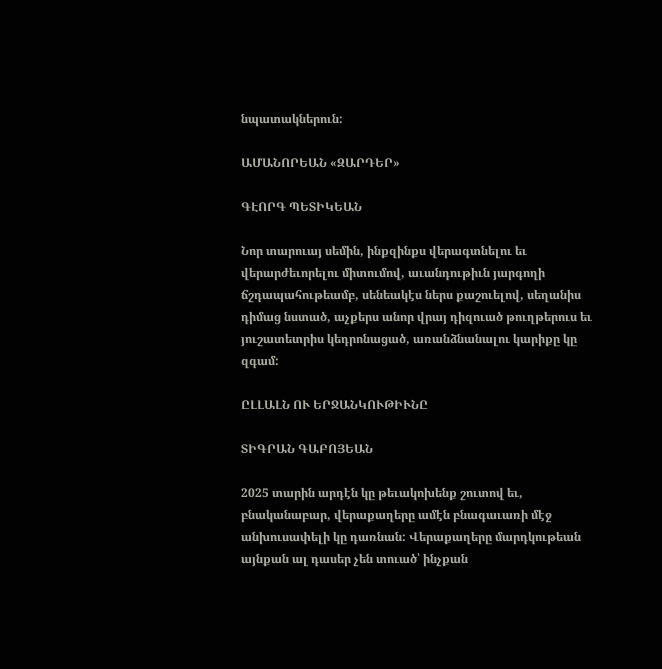նպատակներուն:

ԱՄԱՆՈՐԵԱՆ «ԶԱՐԴԵՐ»

ԳԷՈՐԳ ՊԵՏԻԿԵԱՆ

Նոր տարուայ սեմին, ինքզինքս վերագտնելու եւ վերարժեւորելու միտումով, աւանդութիւն յարգողի ճշդապահութեամբ, սենեակէս ներս քաշուելով, սեղանիս դիմաց նստած, աչքերս անոր վրայ դիզուած թուղթերուս եւ յուշատետրիս կեդրոնացած, առանձնանալու կարիքը կը զգամ:

ԸԼԼԱԼՆ ՈՒ ԵՐՋԱՆԿՈՒԹԻՒՆԸ

ՏԻԳՐԱՆ ԳԱԲՈՅԵԱՆ

2025 տարին արդէն կը թեւակոխենք շուտով եւ, բնականաբար, վերաքաղերը ամէն բնագաւառի մէջ անխուսափելի կը դառնան: Վերաքաղերը մարդկութեան այնքան ալ դասեր չեն տուած՝ ինչքան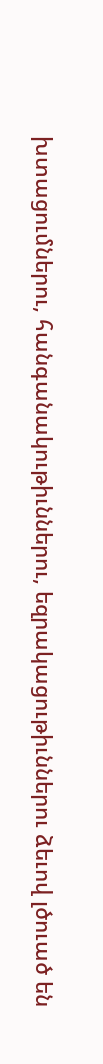խտացումներու, հանգանակութիւններու, եզրակացութիւններու ձեւով լծուած են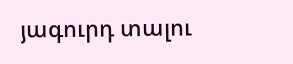յագուրդ տալու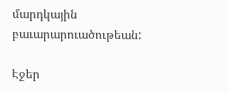մարդկային բաւարարուածութեան:

Էջեր